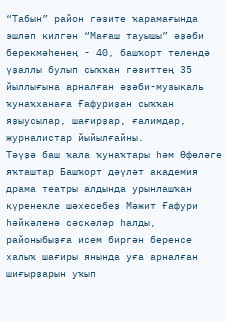“Табын” район гәзите ҡарамағында эшләп килгән “Мағаш тауышы” әҙәби берекмәһенең - 40, башҡорт телендә үҙаллы булып сыҡҡан гәзиттең 35 йыллығына арналған әҙәби-музыкаль ҡунаҡханаға Ғафуриҙан сыҡҡан яҙыусылар, шағирҙар, ғалимдар, журналистар йыйылғайны.
Тәүҙә баш ҡала ҡунаҡтары һәм Өфөләге яҡташтар Башҡорт дәүләт академия драма театры алдында урынлашҡан күренекле шәхесебеҙ Мәжит Ғафури һәйкәленә сәскәләр һалды, районыбыҙға исем биргән беренсе халыҡ шағиры янында уға арналған шиғырҙарын уҡып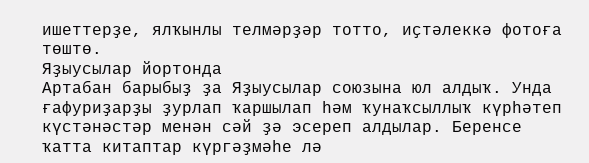ишеттерҙе, ялҡынлы телмәрҙәр тотто, иҫтәлеккә фотоға төштө.
Яҙыусылар йортонда
Артабан барыбыҙ ҙа Яҙыусылар союзына юл алдыҡ. Унда ғафуриҙарҙы ҙурлап ҡаршылап һәм ҡунаҡсыллыҡ күрһәтеп күстәнәстәр менән сәй ҙә эсереп алдылар. Беренсе ҡатта китаптар күргәҙмәһе лә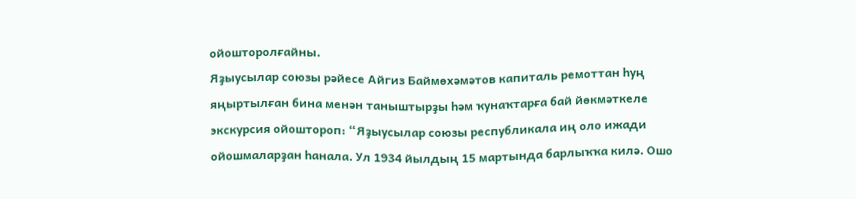ойошторолғайны.
Яҙыусылар союзы рәйесе Айгиз Баймөхәмәтов капиталь ремоттан һуң яңыртылған бина менән таныштырҙы һәм ҡунаҡтарға бай йөкмәткеле экскурсия ойоштороп: “Яҙыусылар союзы республикала иң оло ижади ойошмаларҙан һанала. Ул 1934 йылдың 15 мартында барлыҡҡа килә. Ошо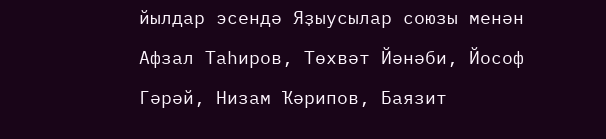йылдар эсендә Яҙыусылар союзы менән Афзал Таһиров, Төхвәт Йәнәби, Йософ Гәрәй, Низам Ҡәрипов, Баязит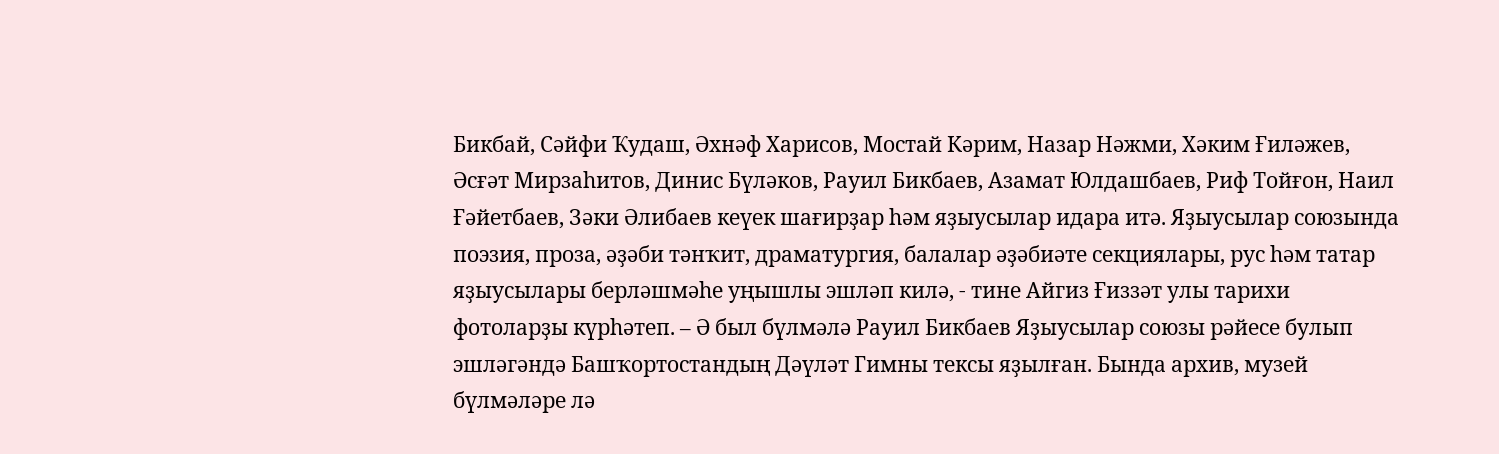Бикбай, Сәйфи Ҡудаш, Әхнәф Харисов, Мостай Кәрим, Назар Нәжми, Хәким Ғиләжев, Әсғәт Мирзаһитов, Динис Бүләков, Рауил Бикбаев, Азамат Юлдашбаев, Риф Тойғон, Наил Ғәйетбаев, Зәки Әлибаев кеүек шағирҙар һәм яҙыусылар идара итә. Яҙыусылар союзында поэзия, проза, әҙәби тәнҡит, драматургия, балалар әҙәбиәте секциялары, рус һәм татар яҙыусылары берләшмәһе уңышлы эшләп килә, - тине Айгиз Ғиззәт улы тарихи фотоларҙы күрһәтеп. – Ә был бүлмәлә Рауил Бикбаев Яҙыусылар союзы рәйесе булып эшләгәндә Башҡортостандың Дәүләт Гимны тексы яҙылған. Бында архив, музей бүлмәләре лә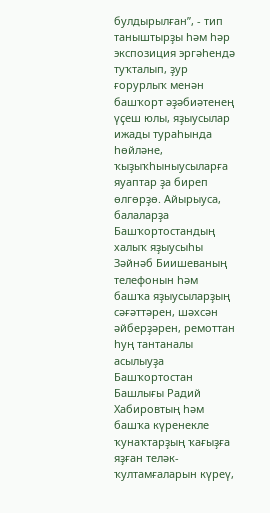булдырылған”, - тип таныштырҙы һәм һәр экспозиция эргәһендә туҡталып, ҙур ғорурлыҡ менән башҡорт әҙәбиәтенең үҫеш юлы, яҙыусылар ижады тураһында һөйләне, ҡыҙыҡһыныусыларға яуаптар ҙа биреп өлгөрҙө. Айырыуса, балаларҙа Башҡортостандың халыҡ яҙыусыһы Зәйнәб Биишеваның телефонын һәм башҡа яҙыусыларҙың сәғәттәрен, шәхсән әйберҙәрен, ремоттан һуң тантаналы асылыуҙа Башҡортостан Башлығы Радий Хабировтың һәм башҡа күренекле ҡунаҡтарҙың ҡағыҙға яҙған теләк-ҡултамғаларын күреү,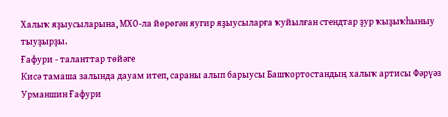Халыҡ яҙыусыларына, МХО-ла йөрөгән яугир яҙыусыларға ҡуйылған стендтар ҙур ҡыҙыҡһыныу тыуҙырҙы.
Ғафури - таланттар төйәге
Кисә тамаша залында дауам итеп, сараны алып барыусы Башҡортостандың халыҡ артисы Фәрүәз Урманшин Ғафури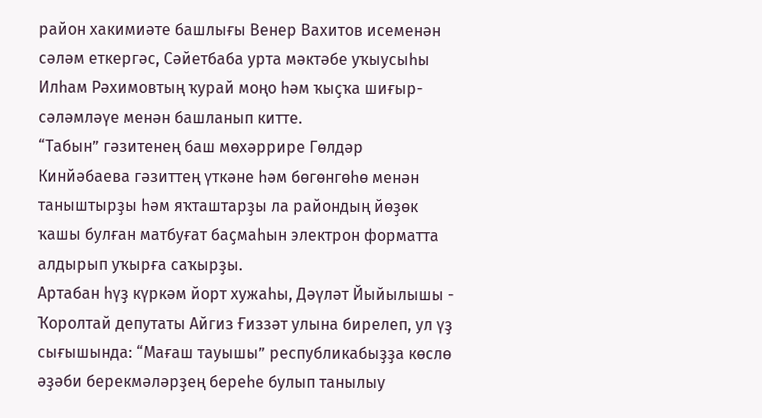район хакимиәте башлығы Венер Вахитов исеменән сәләм еткергәс, Сәйетбаба урта мәктәбе уҡыусыһы Илһам Рәхимовтың ҡурай моңо һәм ҡыҫҡа шиғыр-сәләмләүе менән башланып китте.
“Табын” гәзитенең баш мөхәррире Гөлдәр Кинйәбаева гәзиттең үткәне һәм бөгөнгөһө менән таныштырҙы һәм яҡташтарҙы ла райондың йөҙөк ҡашы булған матбуғат баҫмаһын электрон форматта алдырып уҡырға саҡырҙы.
Артабан һүҙ күркәм йорт хужаһы, Дәүләт Йыйылышы - Ҡоролтай депутаты Айгиз Ғиззәт улына бирелеп, ул үҙ сығышында: “Мағаш тауышы” республикабыҙҙа көслө әҙәби берекмәләрҙең береһе булып танылыу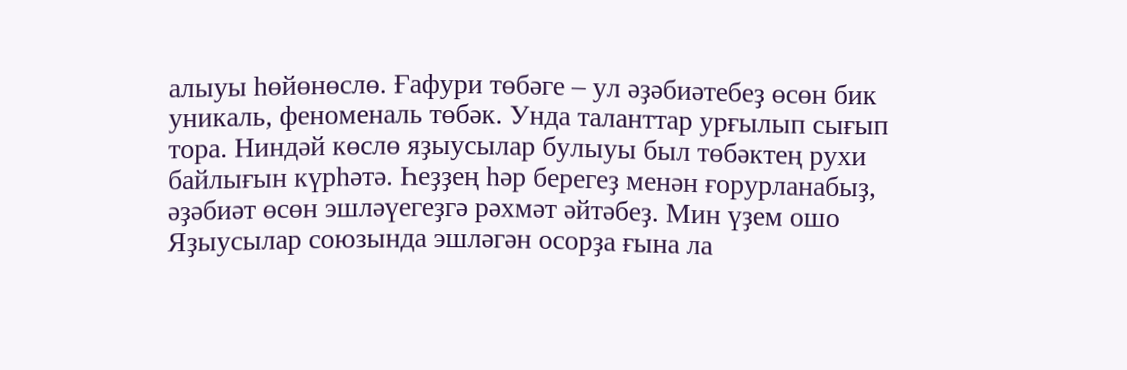алыуы һөйөнөслө. Ғафури төбәге – ул әҙәбиәтебеҙ өсөн бик уникаль, феноменаль төбәк. Унда таланттар урғылып сығып тора. Ниндәй көслө яҙыусылар булыуы был төбәктең рухи байлығын күрһәтә. Һеҙҙең һәр берегеҙ менән ғорурланабыҙ, әҙәбиәт өсөн эшләүегеҙгә рәхмәт әйтәбеҙ. Мин үҙем ошо Яҙыусылар союзында эшләгән осорҙа ғына ла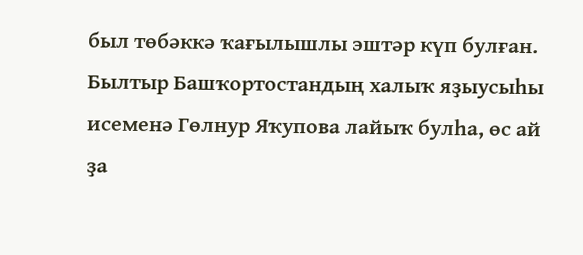был төбәккә ҡағылышлы эштәр күп булған. Былтыр Башҡортостандың халыҡ яҙыусыһы исеменә Гөлнур Яҡупова лайыҡ булһа, өс ай ҙа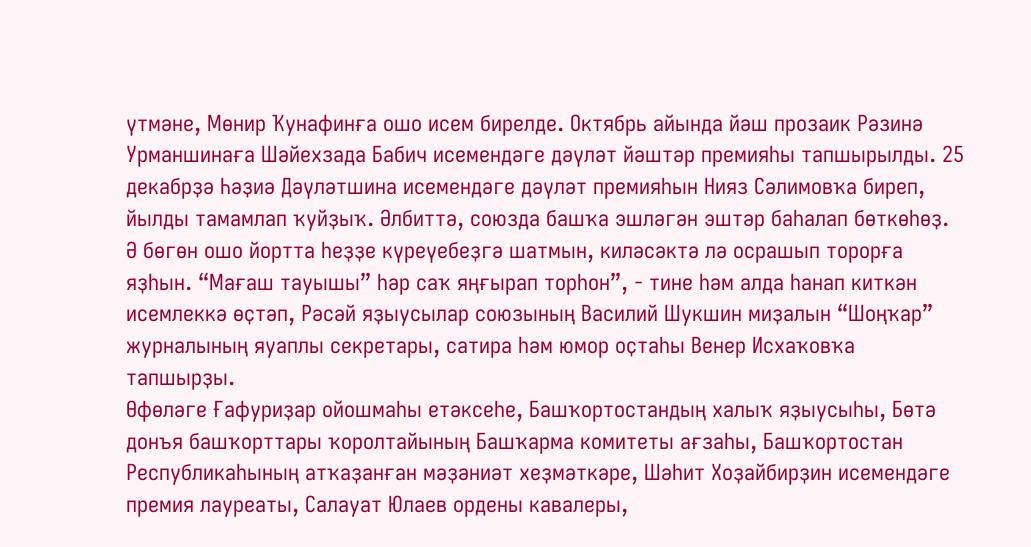үтмәне, Мөнир Ҡунафинға ошо исем бирелде. Октябрь айында йәш прозаик Рәзинә Урманшинаға Шәйехзада Бабич исемендәге дәүләт йәштәр премияһы тапшырылды. 25 декабрҙә Һәҙиә Дәүләтшина исемендәге дәүләт премияһын Нияз Сәлимовҡа биреп, йылды тамамлап ҡуйҙыҡ. Әлбиттә, союзда башҡа эшләгән эштәр баһалап бөткөһөҙ. Ә бөгөн ошо йортта һеҙҙе күреүебеҙгә шатмын, киләсәктә лә осрашып торорға яҙһын. “Мағаш тауышы” һәр саҡ яңғырап торһон”, - тине һәм алда һанап киткән исемлеккә өҫтәп, Рәсәй яҙыусылар союзының Василий Шукшин миҙалын “Шоңҡар” журналының яуаплы секретары, сатира һәм юмор оҫтаһы Венер Исхаҡовҡа тапшырҙы.
Өфөләге Ғафуриҙар ойошмаһы етәксеһе, Башҡортостандың халыҡ яҙыусыһы, Бөтә донъя башҡорттары ҡоролтайының Башҡарма комитеты ағзаһы, Башҡортостан Республикаһының атҡаҙанған мәҙәниәт хеҙмәткәре, Шәһит Хоҙайбирҙин исемендәге премия лауреаты, Салауат Юлаев ордены кавалеры,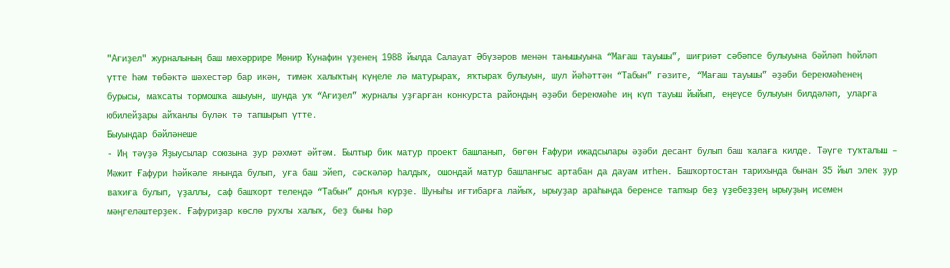"Ағиҙел" журналының баш мөхәррире Мөнир Ҡунафин үҙенең 1988 йылда Салауат Әбүзәров менән танышыуына “Мағаш тауышы”, шиғриәт сәбәпсе булыуына бәйләп һөйләп үтте һәм төбәктә шәхестәр бар икән, тимәк халыҡтың күңеле лә матурыраҡ, яҡтыраҡ булыуын, шул йәһәттән “Табын” гәзите, “Мағаш тауышы” әҙәби берекмәһенең бурысы, маҡсаты тормошҡа ашыуын, шунда уҡ “Ағиҙел” журналы уҙғарған конкурста райондың әҙәби берекмәһе иң күп тауыш йыйып, еңеүсе булыуын билдәләп, уларға юбилейҙары айҡанлы бүләк тә тапшырып үтте.
Быуындар бәйләнеше
- Иң тәүҙә Яҙыусылар союзына ҙур рәхмәт әйтәм. Былтыр бик матур проект башланып, бөгөн Ғафури ижадсылары әҙәби десант булып баш ҡалаға килде. Тәүге туҡталыш – Мәжит Ғафури һәйкәле янында булып, уға баш эйеп, сәскәләр һалдыҡ, ошондай матур башланғыс артабан да дауам итһен. Башҡортостан тарихында бынан 35 йыл элек ҙур ваҡиға булып, үҙаллы, саф башҡорт телендә “Табын” донъя күрҙе. Шуныһы иғтибарға лайыҡ, ырыуҙар араһында беренсе тапҡыр беҙ үҙебеҙҙең ырыуҙың исемен мәңгеләштерҙек. Ғафуриҙар көслө рухлы халыҡ, беҙ быны һәр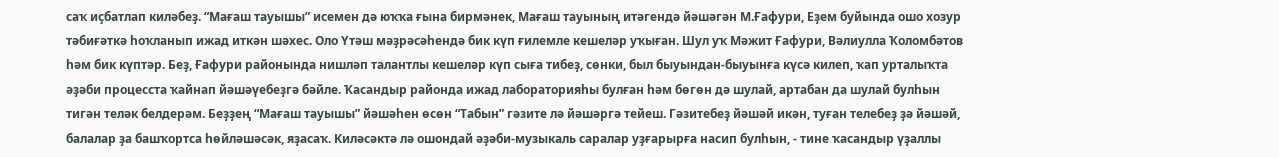саҡ иҫбатлап киләбеҙ. “Мағаш тауышы” исемен дә юҡҡа ғына бирмәнек, Мағаш тауының итәгендә йәшәгән М.Ғафури, Еҙем буйында ошо хозур тәбиғәткә һоҡланып ижад иткән шәхес. Оло Үтәш мәҙрәсәһендә бик күп ғилемле кешеләр уҡыған. Шул уҡ Мәжит Ғафури, Вәлиулла Ҡоломбәтов һәм бик күптәр. Беҙ, Ғафури районында нишләп талантлы кешеләр күп сыға тибеҙ, сөнки, был быуындан-быуынға күсә килеп, ҡап урталыҡта әҙәби процесста ҡайнап йәшәүебеҙгә бәйле. Ҡасандыр районда ижад лабораторияһы булған һәм бөгөн дә шулай, артабан да шулай булһын тигән теләк белдерәм. Беҙҙең “Мағаш тауышы” йәшәһен өсөн “Табын” гәзите лә йәшәргә тейеш. Гәзитебеҙ йәшәй икән, туған телебеҙ ҙә йәшәй, балалар ҙа башҡортса һөйләшәсәк, яҙасаҡ. Киләсәктә лә ошондай әҙәби-музыкаль саралар уҙғарырға насип булһын, - тине ҡасандыр үҙаллы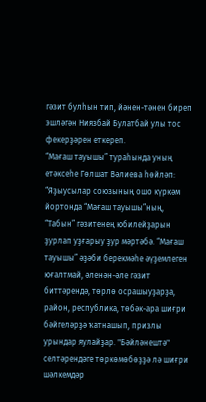гәзит булһын тип, йәнен-тәнен биреп эшләгән Ниязбай Булатбай улы тос фекерҙәрен еткереп.
“Мағаш тауышы” тураһында уның етәксеһе Гөлшат Вәлиева һөйләп: “Яҙыусылар союзының ошо күркәм йортонда “Мағаш тауышы”ның, “Табын” гәзитенең юбилейҙарын ҙурлап уҙғарыу ҙур мәртәбә. “Мағаш тауышы” әҙәби берекмәһе әүҙемлеген юғалтмай, әленән-әле гәзит биттәрендә, төрлө осрашыуҙарҙа, район, республика, төбәк-ара шиғри бәйгеләрҙә ҡатнашып, призлы урындар яулайҙар. "Бәйләнештә" селтәрендәге төркөмөбөҙҙә лә шиғри шәлкемдәр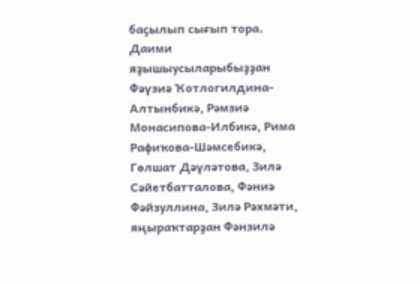баҫылып сығып тора. Даими яҙышыусыларыбыҙҙан Фәүзиә Ҡотлогилдина-Алтынбикә, Рәмзиә Монасипова-Илбикә, Рима Рафиҡова-Шәмсебикә, Гөлшат Дәүләтова, Зилә Сәйетбатталова, Фәниә Фәйзуллина, Зилә Рәхмәти, яңыраҡтарҙан Фәнзилә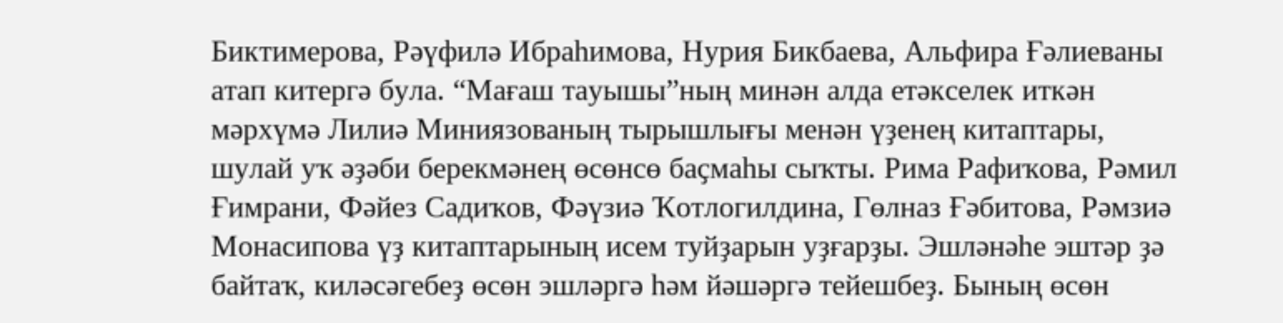Биктимерова, Рәүфилә Ибраһимова, Нурия Бикбаева, Альфира Ғәлиеваны атап китергә була. “Мағаш тауышы”ның минән алда етәкселек иткән мәрхүмә Лилиә Миниязованың тырышлығы менән үҙенең китаптары, шулай уҡ әҙәби берекмәнең өсөнсө баҫмаһы сыҡты. Рима Рафиҡова, Рәмил Ғимрани, Фәйез Садиҡов, Фәүзиә Ҡотлогилдина, Гөлназ Ғәбитова, Рәмзиә Монасипова үҙ китаптарының исем туйҙарын уҙғарҙы. Эшләнәһе эштәр ҙә байтаҡ, киләсәгебеҙ өсөн эшләргә һәм йәшәргә тейешбеҙ. Бының өсөн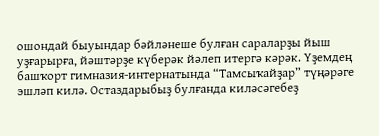ошондай быуындар бәйләнеше булған сараларҙы йыш уҙғарырға, йәштәрҙе күберәк йәлеп итергә кәрәк. Үҙемдең башҡорт гимназия-интернатында “Тамсыҡайҙар” түңәрәге эшләп килә. Остаздарыбыҙ булғанда киләсәгебеҙ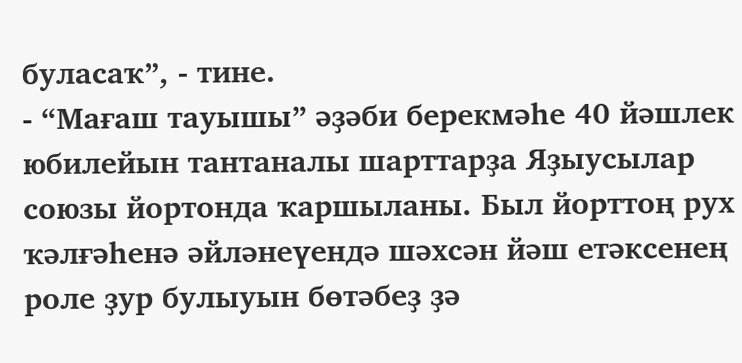буласаҡ”, - тине.
- “Мағаш тауышы” әҙәби берекмәһе 40 йәшлек юбилейын тантаналы шарттарҙа Яҙыусылар союзы йортонда ҡаршыланы. Был йорттоң рух ҡәлғәһенә әйләнеүендә шәхсән йәш етәксенең роле ҙур булыуын бөтәбеҙ ҙә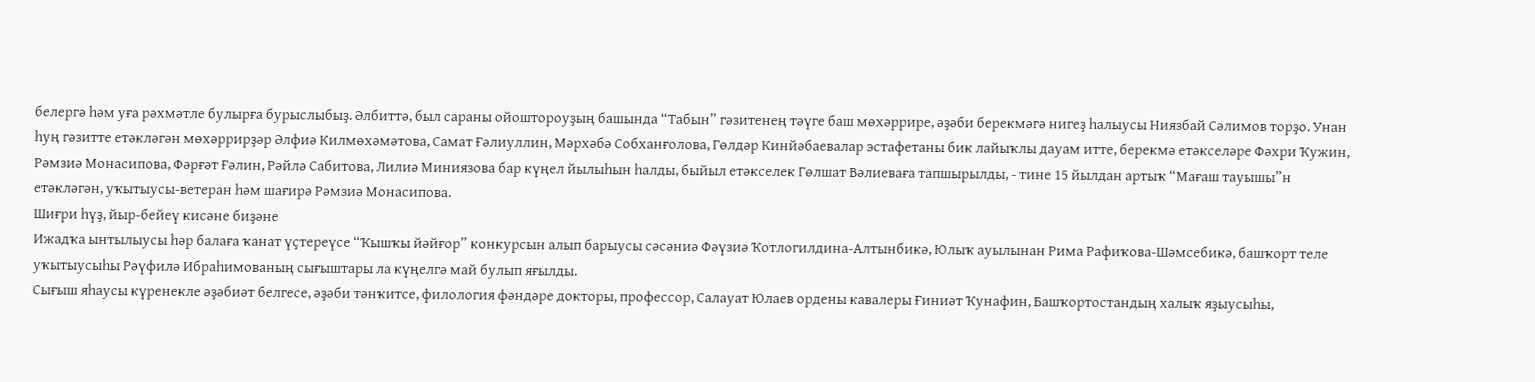белергә һәм уға рәхмәтле булырға бурыслыбыҙ. Әлбиттә, был сараны ойоштороуҙың башында “Табын” гәзитенең тәүге баш мөхәррире, әҙәби берекмәгә нигеҙ һалыусы Ниязбай Сәлимов торҙо. Унан һуң гәзитте етәкләгән мөхәррирҙәр Әлфиә Килмөхәмәтова, Самат Ғәлиуллин, Мәрхәбә Собханғолова, Гөлдәр Кинйәбаевалар эстафетаны бик лайыҡлы дауам итте, берекмә етәкселәре Фәхри Ҡужин, Рәмзиә Монасипова, Фәрғәт Ғәлин, Рәйлә Сабитова, Лилиә Миниязова бар күңел йылыһын һалды, быйыл етәкселек Гөлшат Вәлиеваға тапшырылды, - тине 15 йылдан артыҡ “Мағаш тауышы”н етәкләгән, уҡытыусы-ветеран һәм шағирә Рәмзиә Монасипова.
Шиғри һүҙ, йыр-бейеү кисәне биҙәне
Ижадҡа ынтылыусы һәр балаға ҡанат үҫтереүсе “Ҡышҡы йәйғор” конкурсын алып барыусы сәсәниә Фәүзиә Ҡотлогилдина-Алтынбикә, Юлыҡ ауылынан Рима Рафиҡова-Шәмсебикә, башҡорт теле уҡытыусыһы Рәүфилә Ибраһимованың сығыштары ла күңелгә май булып яғылды.
Сығыш яһаусы күренекле әҙәбиәт белгесе, әҙәби тәнҡитсе, филология фәндәре докторы, профессор, Салауат Юлаев ордены кавалеры Ғиниәт Ҡунафин, Башҡортостандың халыҡ яҙыусыһы,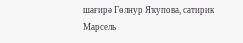шағирә Гөлнур Яҡупова, сатирик Марсель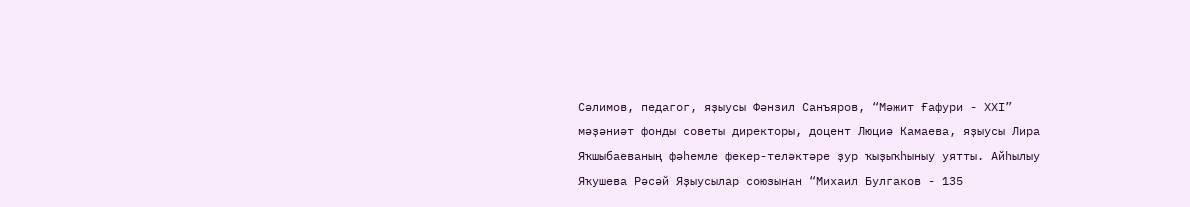Сәлимов, педагог, яҙыусы Фәнзил Санъяров, “Мәжит Ғафури - ХХI” мәҙәниәт фонды советы директоры, доцент Люциә Камаева, яҙыусы Лира Яҡшыбаеваның фәһемле фекер-теләктәре ҙур ҡыҙыҡһыныу уятты. Айһылыу Яҡушева Рәсәй Яҙыусылар союзынан “Михаил Булгаков - 135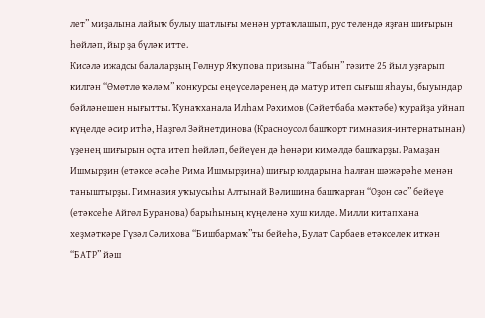лет” миҙалына лайыҡ булыу шатлығы менән уртаҡлашып, рус телендә яҙған шиғырын һөйләп, йыр ҙа бүләк итте.
Кисәлә ижадсы балаларҙың Гөлнур Яҡупова призына “Табын” гәзите 25 йыл уҙғарып килгән “Өмөтлө ҡәләм” конкурсы еңеүселәренең дә матур итеп сығыш яһауы, быуындар бәйләнешен нығытты. Ҡунаҡханала Илһам Рәхимов (Сәйетбаба мәктәбе) ҡурайҙа уйнап күңелде әсир итһә, Наҙгөл Зәйнетдинова (Красноусол башҡорт гимназия-интернатынан) үҙенең шиғырын оҫта итеп һөйләп, бейеүен дә һөнәри кимәлдә башҡарҙы. Рамаҙан Ишмырҙин (етәксе әсәһе Рима Ишмырҙина) шиғыр юлдарына һалған шәжәрәһе менән таныштырҙы. Гимназия уҡыусыһы Алтынай Вәлишина башҡарған “Оҙон сәс” бейеүе (етәксеһе Айгөл Буранова) барыһының күңеленә хуш килде. Милли китапхана хеҙмәткәре Гүзәл Сәлихова “Бишбармаҡ”ты бейеһә, Булат Сарбаев етәкселек иткән “БАТР” йәш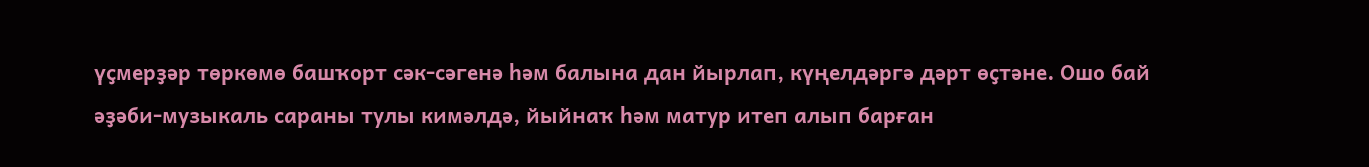үҫмерҙәр төркөмө башҡорт сәк-сәгенә һәм балына дан йырлап, күңелдәргә дәрт өҫтәне. Ошо бай әҙәби-музыкаль сараны тулы кимәлдә, йыйнаҡ һәм матур итеп алып барған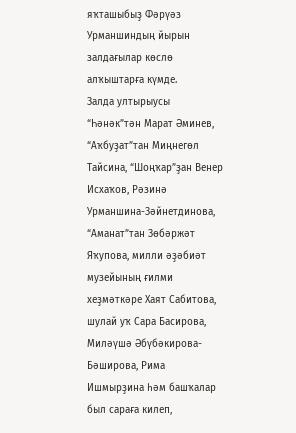яҡташыбыҙ Фәрүәз Урманшиндың йырын залдағылар көслө алҡыштарға күмде.
Залда ултырыусы “Һәнәк”тән Марат Әминев, “Аҡбуҙат”тан Миңнегөл Тайсина, “Шоңҡар”ҙан Венер Исхаҡов, Рәзинә Урманшина-Зәйнетдинова, “Аманат”тан Зөбәржәт Яҡупова, милли әҙәбиәт музейының ғилми хеҙмәткәре Хаят Сабитова, шулай уҡ Сара Басирова, Миләүшә Әбүбәкирова-Бәширова, Рима Ишмырҙина һәм башҡалар был сараға килеп,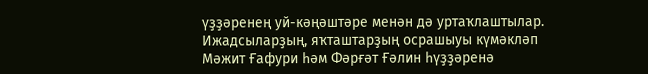үҙҙәренең уй-кәңәштәре менән дә уртаҡлаштылар.
Ижадсыларҙың, яҡташтарҙың осрашыуы күмәкләп Мәжит Ғафури һәм Фәрғәт Ғәлин һүҙҙәренә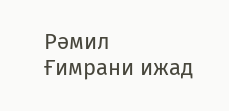Рәмил Ғимрани ижад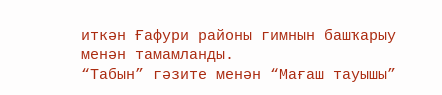иткән Ғафури районы гимнын башҡарыу менән тамамланды.
“Табын” гәзите менән “Мағаш тауышы”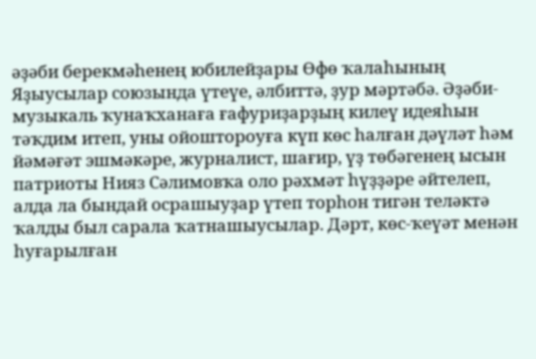әҙәби берекмәһенең юбилейҙары Өфө ҡалаһының Яҙыусылар союзында үтеүе, әлбиттә, ҙур мәртәбә. Әҙәби-музыкаль ҡунаҡханаға ғафуриҙарҙың килеү идеяһын тәҡдим итеп, уны ойоштороуға күп көс һалған дәүләт һәм йәмәғәт эшмәкәре, журналист, шағир, үҙ төбәгенең ысын патриоты Нияз Сәлимовҡа оло рәхмәт һүҙҙәре әйтелеп, алда ла бындай осрашыуҙар үтеп торһон тигән теләктә ҡалды был сарала ҡатнашыусылар. Дәрт, көс-ҡеүәт менән һуғарылған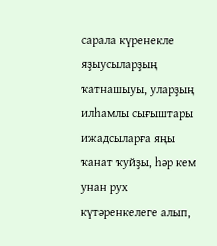сарала күренекле яҙыусыларҙың ҡатнашыуы, уларҙың илһамлы сығыштары ижадсыларға яңы ҡанат ҡуйҙы, һәр кем унан рух күтәренкелеге алып,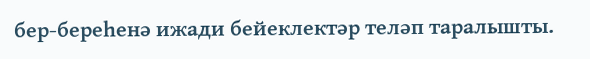бер-береһенә ижади бейеклектәр теләп таралышты.